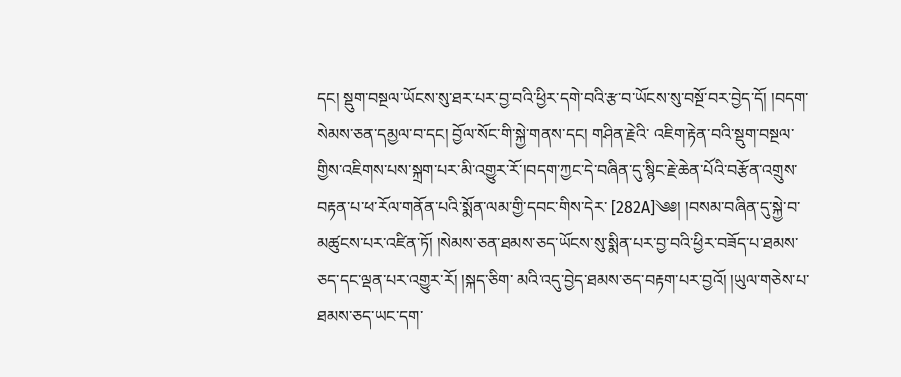དང། སྡུག་བསྔལ་ཡོངས་སུ་ཐར་པར་བྱ་བའི་ཕྱིར་དགེ་བའི་རྩ་བ་ཡོངས་སུ་བསྔོ་བར་བྱེད་དོ། །བདག་སེམས་ཅན་དམྱལ་བ་དང། བྱོལ་སོང་གི་སྐྱེ་གནས་དང། གཤིན་རྗེའི་ འཇིག་རྟེན་བའི་སྡུག་བསྔལ་གྱིས་འཇིགས་པས་སྐྲག་པར་མི་འགྱུར་རོ་།བདག་ཀྱང་དེ་བཞིན་དུ་སྙིང་རྗེ་ཆེན་པོའི་བརྩོན་འགྲུས་བརྟན་པ་ཕ་རོལ་གནོན་པའི་སྨོན་ལམ་གྱི་དབང་གིས་དེར་ [282A]༄༅། །བསམ་བཞིན་དུ་སྐྱེ་བ་མཚུངས་པར་འཛིན་ཏོ། །སེམས་ཅན་ཐམས་ཅད་ཡོངས་སུ་སྨིན་པར་བྱ་བའི་ཕྱིར་བཟོད་པ་ཐམས་ཅད་དང་ལྡན་པར་འགྱུར་རོ། །སྐད་ཅིག་ མའི་འདུ་བྱེད་ཐམས་ཅད་བརྟག་པར་བྱའོ། །ཡུལ་གཅེས་པ་ཐམས་ཅད་ཡང་དག་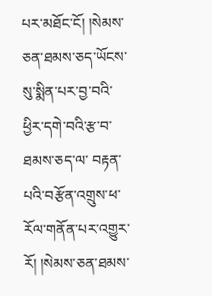པར་མཐོང་ངོ། །སེམས་ཅན་ཐམས་ཅད་ཡོངས་སུ་སྨིན་པར་བྱ་བའི་ཕྱིར་དགེ་བའི་རྩ་བ་ཐམས་ཅད་ལ་ བརྟན་པའི་བརྩོན་འགྲུས་ཕ་རོལ་གནོན་པར་འགྱུར་རོ། །སེམས་ཅན་ཐམས་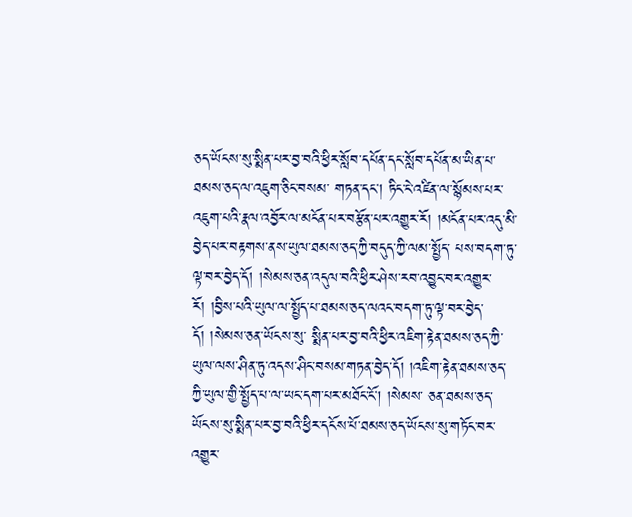ཅད་ཡོངས་སུ་སྨིན་པར་བྱ་བའི་ཕྱིར་སློབ་དཔོན་དང་སློབ་དཔོན་མ་ཡིན་པ་ཐམས་ཅད་ལ་འཇུག་ཅིང་བསམ་ གཏན་དང། ཏིང་ངེ་འཛིན་ལ་སྙོམས་པར་འཇུག་པའི་རྣལ་འབྱོར་ལ་མངོན་པར་བརྩོན་པར་འགྱུར་རོ། །མངོན་པར་འདུ་མི་བྱེད་པར་བརྟགས་ནས་ཡུལ་ཐམས་ཅད་ཀྱི་བདུད་ཀྱི་ལམ་སྤྱོད་ པས་བདག་ཏུ་ལྟ་བར་བྱེད་དོ། །སེམས་ཅན་འདུལ་བའི་ཕྱིར་ཤེས་རབ་འབྱུང་བར་འགྱུར་རོ། །བྱིས་པའི་ཡུལ་ལ་སྤྱོད་པ་ཐམས་ཅད་ལའང་བདག་ཏུ་ལྟ་བར་བྱེད་དོ། །སེམས་ཅན་ཡོངས་སུ་ སྨིན་པར་བྱ་བའི་ཕྱིར་འཇིག་རྟེན་ཐམས་ཅད་ཀྱི་ཡུལ་ལས་ཤིན་ཏུ་འདས་ཤིང་བསམ་གཏན་བྱེད་དོ། །འཇིག་རྟེན་ཐམས་ཅད་ཀྱི་ཡུལ་གྱི་སྤྱོད་པ་ལ་ཡང་དག་པར་མཐོང་ངོ། །སེམས་ ཅན་ཐམས་ཅད་ཡོངས་སུ་སྨིན་པར་བྱ་བའི་ཕྱིར་དངོས་པོ་ཐམས་ཅད་ཡོངས་སུ་གཏོང་བར་འགྱུར་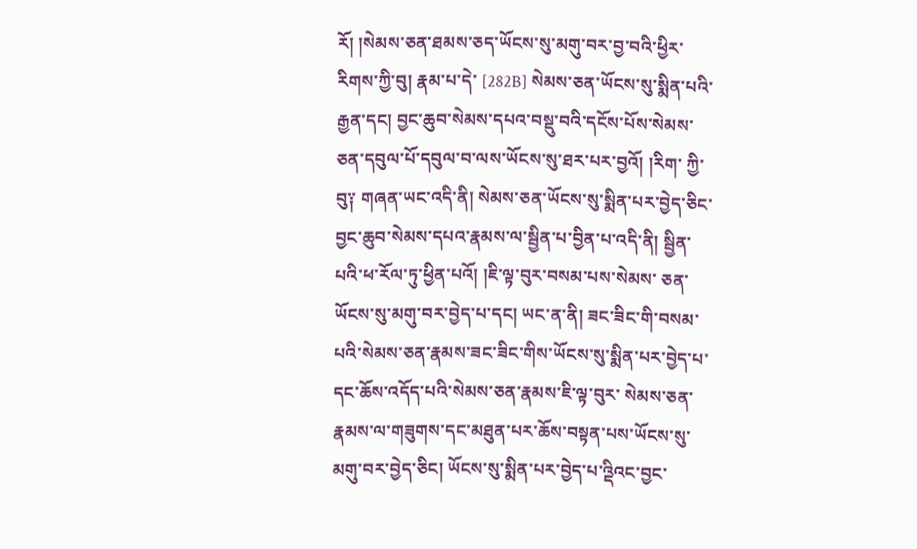རོ། །སེམས་ཅན་ཐམས་ཅད་ཡོངས་སུ་མགུ་བར་བྱ་བའི་ཕྱིར་རིགས་ཀྱི་བུ། རྣམ་པ་དེ་ [282B] སེམས་ཅན་ཡོངས་སུ་སྨིན་པའི་རྒྱན་དང། བྱང་ཆུབ་སེམས་དཔའ་བསྡུ་བའི་དངོས་པོས་སེམས་ཅན་དབུལ་པོ་དབུལ་བ་ལས་ཡོངས་སུ་ཐར་པར་བྱའོ། །རིག་ ཀྱི་བུ༑ གཞན་ཡང་འདི་ནི། སེམས་ཅན་ཡོངས་སུ་སྨིན་པར་བྱེད་ཅིང་བྱང་ཆུབ་སེམས་དཔའ་རྣམས་ལ་སྦྱིན་པ་བྱིན་པ་འདི་ནི། སྦྱིན་པའི་ཕ་རོལ་ཏུ་ཕྱིན་པའོ། །ཇི་ལྟ་བུར་བསམ་པས་སེམས་ ཅན་ཡོངས་སུ་མགུ་བར་བྱེད་པ་དང། ཡང་ན་ནི། ཟང་ཟིང་གི་བསམ་པའི་སེམས་ཅན་རྣམས་ཟང་ཟིང་གིས་ཡོངས་སུ་སྨིན་པར་བྱེད་པ་དང་ཆོས་འདོད་པའི་སེམས་ཅན་རྣམས་ཇི་ལྟ་བུར་ སེམས་ཅན་རྣམས་ལ་གཟུགས་དང་མཐུན་པར་ཆོས་བསྟན་པས་ཡོངས་སུ་མགུ་བར་བྱེད་ཅིང། ཡོངས་སུ་སྨིན་པར་བྱེད་པ་འྡིའང་བྱང་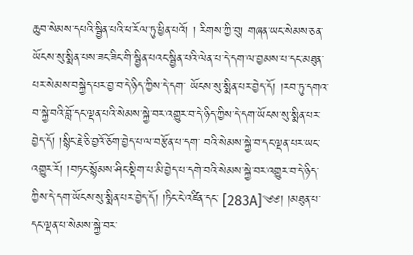ཆུབ་སེམས་དཔའི་སྦྱིན་པའི་ཕ་རོལ་ཏུ་ཕྱིན་པའོ། ། རིགས་ཀྱི་བུ། གཞན་ཡང་སེམས་ཅན་ཡོངས་སུ་སྨིན་པས་ཟང་ཟིང་གི་སྦྱིན་པའང་སྦྱིན་པའི་ལེན་པ་དེ་དག་ལ་བྱམས་པ་དང་མཐུན་པར་སེམས་བསྐྱེད་པར་བྱ་བ་དེ་ཉིད་ཀྱིས་དེ་དག་ ཡོངས་སུ་སྨིན་པར་བྱེད་དོ། །རབ་ཏུ་དགའ་བ་སྐྱེ་བའི་བློ་དང་ལྡན་པའི་སེམས་སྐྱེ་བར་འགྱུར་བ་དེ་ཉིད་ཀྱིས་དེ་དག་ཡོངས་སུ་སྨིན་པར་བྱེད་དོ། །སྙིང་རྗེ་ཅི་བྱའོ་ཅོག་བྱེད་པ་ལ་བརྩོན་པ་དག་ བའི་སེམས་སྐྱེ་བ་དང་ལྡན་པར་ཡང་འགྱུར་རོ། །བཏང་སྙོམས་ཤིང་སྡིག་པ་མི་བྱེད་པ་དགེ་བའི་སེམས་སྐྱེ་བར་འགྱུར་བ་དེ་ཉིད་ཀྱིས་དེ་དག་ཡོངས་སུ་སྨིན་པར་བྱེད་དོ། །ཏིང་ངེ་འཛིན་དང་ [283A]༄༅། །མཐུན་པ་དང་ལྡན་པ་སེམས་སྐྱེ་བར་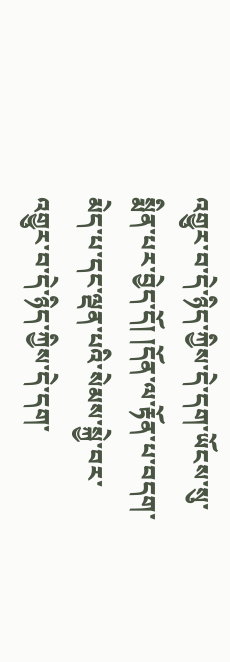འགྱུར་བ་དེ་ཉིད་ཀྱིས་དེ་དག་ཡོངས་སུ་སྨིན་པར་བྱེད་དོ། །དོན་ལ་རྟོན་པ་བདག་མེད་པ་དང་ལྡན་པའི་སེམས་སྐྱེ་བར་ འགྱུར་བ་དེ་ཉིད་ཀྱིས་དེ་དག་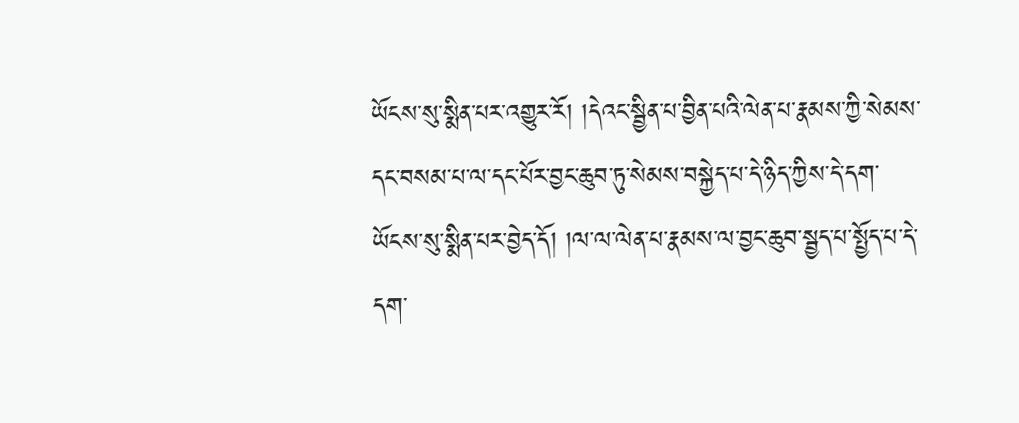ཡོངས་སུ་སྨིན་པར་འགྱུར་རོ། །དེའང་སྦྱིན་པ་བྱིན་པའི་ལེན་པ་རྣམས་ཀྱི་སེམས་དང་བསམ་པ་ལ་དང་པོར་བྱང་ཆུབ་ཏུ་སེམས་བསྐྱེད་པ་དེ་ཉིད་ཀྱིས་དེ་དག་ ཡོངས་སུ་སྨིན་པར་བྱེད་དོ། །ལ་ལ་ལེན་པ་རྣམས་ལ་བྱང་ཆུབ་སྦྱད་པ་སྤྱོད་པ་དེ་དག་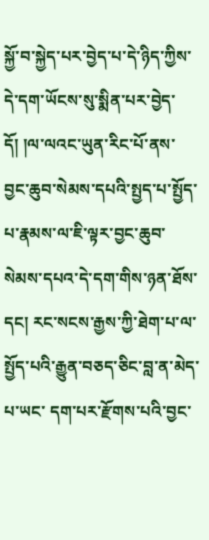སྐྱོ་བ་སྐྱེད་པར་བྱེད་པ་དེ་ཉིད་ཀྱིས་དེ་དག་ཡོངས་སུ་སྨིན་པར་བྱེད་དོ། །ལ་ལའང་ཡུན་རིང་པོ་ནས་ བྱང་ཆུབ་སེམས་དཔའི་སྤྱད་པ་སྤྱོད་པ་རྣམས་ལ་ཇི་ལྟར་བྱང་ཆུབ་སེམས་དཔའ་དེ་དག་གིས་ཉན་ཐོས་དང། རང་སངས་རྒྱས་ཀྱི་ཐེག་པ་ལ་སྤྱོད་པའི་རྒྱུན་བཅད་ཅིང་བླ་ན་མེད་པ་ཡང་ དག་པར་རྫོགས་པའི་བྱང་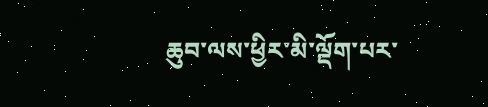ཆུབ་ལས་ཕྱིར་མི་ལྡོག་པར་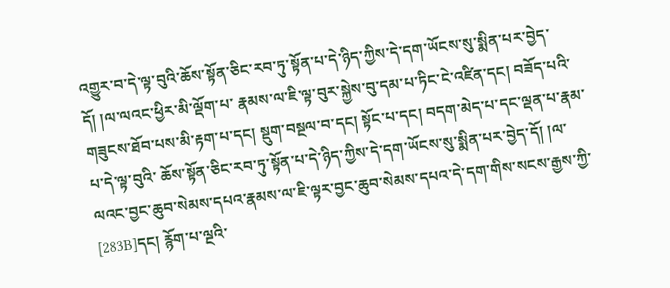འགྱུར་བ་དེ་ལྟ་བུའི་ཆོས་སྟོན་ཅིང་རབ་ཏུ་སྟོན་པ་དེ་ཉིད་ཀྱིས་དེ་དག་ཡོངས་སུ་སྨིན་པར་བྱེད་དོ། །ལ་ལའང་ཕྱིར་མི་ལྡོག་པ་ རྣམས་ལ་ཇི་ལྟ་བུར་སྐྱེས་བུ་དམ་པ་ཏིང་ངེ་འཛིན་དང། བཟོད་པའི་གཟུངས་ཐོབ་པས་མི་རྟག་པ་དང། སྡུག་བསྔལ་བ་དང། སྟོང་པ་དང། བདག་མེད་པ་དང་ལྡན་པ་རྣམ་པ་དེ་ལྟ་བུའི་ ཆོས་སྟོན་ཅིང་རབ་ཏུ་སྟོན་པ་དེ་ཉིད་ཀྱིས་དེ་དག་ཡོངས་སུ་སྨིན་པར་བྱེད་དོ། །ལ་ལའང་བྱང་ཆུབ་སེམས་དཔའ་རྣམས་ལ་ཇི་ལྟར་བྱང་ཆུབ་སེམས་དཔའ་དེ་དག་གིས་སངས་རྒྱས་ཀྱི་ [283B]དང། རྙོག་པ་ལྔའི་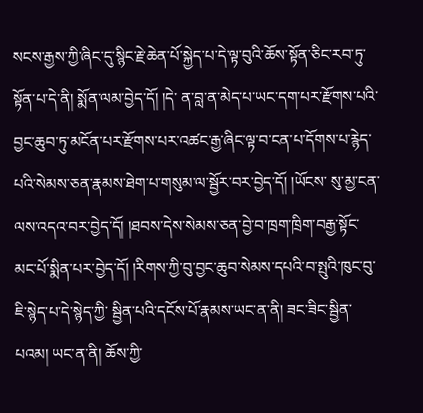སངས་རྒྱས་ཀྱི་ཞིང་དུ་སྙིང་རྗེ་ཆེན་པོ་སྐྱེད་པ་དེ་ལྟ་བུའི་ཆོས་སྟོན་ཅིང་རབ་ཏུ་སྟོན་པ་དེ་ནི། སྨོན་ལམ་བྱེད་དོ། །དེ་ ན་བླ་ན་མེད་པ་ཡང་དག་པར་རྫོགས་པའི་བྱང་ཆུབ་ཏུ་མངོན་པར་རྫོགས་པར་འཚང་རྒྱ་ཞིང་ལྟ་བ་ངན་པ་དོགས་པ་རྙེད་པའི་སེམས་ཅན་རྣམས་ཐེག་པ་གསུམ་ལ་སྦྱོར་བར་བྱེད་དོ། །ཡོངས་ སུ་མྱ་ངན་ལས་འདའ་བར་བྱེད་དོ། །ཐབས་དེས་སེམས་ཅན་བྱེ་བ་ཁྲག་ཁྲིག་བརྒྱ་སྟོང་མང་པོ་སྨིན་པར་བྱེད་དོ། །རིགས་ཀྱི་བུ་བྱང་ཆུབ་སེམས་དཔའི་བ་སྤུའི་ཁུང་བུ་ཇི་སྙེད་པ་དེ་སྙེད་ཀྱི་ སྦྱིན་པའི་དངོས་པོ་རྣམས་ཡང་ན་ནི། ཟང་ཟིང་སྦྱིན་པའམ། ཡང་ན་ནི། ཆོས་ཀྱི་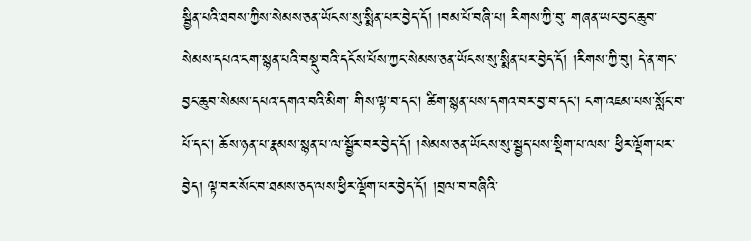སྦྱིན་པའི་ཐབས་ཀྱིས་སེམས་ཅན་ཡོངས་སུ་སྨིན་པར་བྱེད་དོ། །བམ་པོ་བཞི་པ། རིགས་ཀྱི་བུ་ གཞན་ཡང་བྱང་ཆུབ་སེམས་དཔའ་ངག་སྙན་པའི་བསྡུ་བའི་དངོས་པོས་ཀྱང་སེམས་ཅན་ཡོངས་སུ་སྨིན་པར་བྱེད་དོ། །རིགས་ཀྱི་བུ། དེ་ན་གང་བྱང་ཆུབ་སེམས་དཔའ་དགའ་བའི་མིག་ གིས་ལྟ་བ་དང། ཚིག་སྙན་པས་དགའ་བར་བྱ་བ་དང། ངག་འཇམ་པས་སློང་བ་པོ་དང། ཆོས་ཉན་པ་རྣམས་སྙན་པ་ལ་སྦྱོར་བར་བྱེད་དོ། །སེམས་ཅན་ཡོངས་སུ་སྦྱད་པས་སྡིག་པ་ལས་ ཕྱིར་ལྡོག་པར་བྱེད། ལྟ་བར་སོང་བ་ཐམས་ཅད་ལས་ཕྱིར་ལྡོག་པར་བྱེད་དོ། །བྲལ་བ་བཞིའི་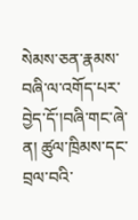སེམས་ཅན་རྣམས་བཞི་ལ་འགོད་པར་བྱེད་དོ་།བཞི་གང་ཞེ་ན། ཚུལ་ཁྲིམས་དང་བྲལ་བའི་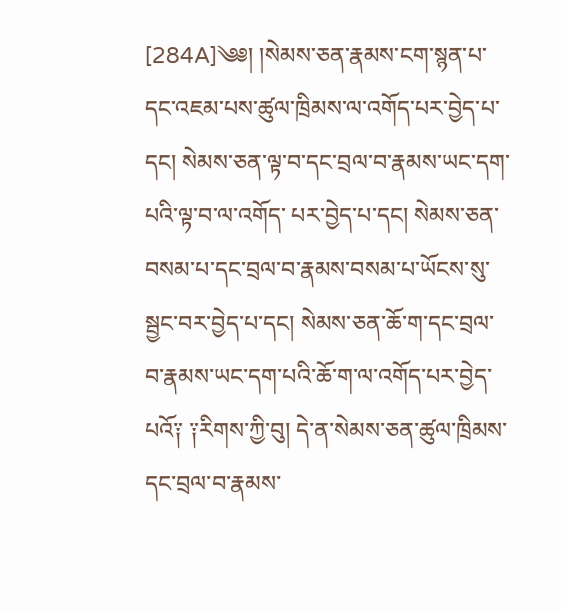[284A]༄༅། །སེམས་ཅན་རྣམས་ངག་སྙན་པ་དང་འཇམ་པས་ཚུལ་ཁྲིམས་ལ་འགོད་པར་བྱེད་པ་དང། སེམས་ཅན་ལྟ་བ་དང་བྲལ་བ་རྣམས་ཡང་དག་པའི་ལྟ་བ་ལ་འགོད་ པར་བྱེད་པ་དང། སེམས་ཅན་བསམ་པ་དང་བྲལ་བ་རྣམས་བསམ་པ་ཡོངས་སུ་སྦྱང་བར་བྱེད་པ་དང། སེམས་ཅན་ཆོ་ག་དང་བྲལ་བ་རྣམས་ཡང་དག་པའི་ཆོ་ག་ལ་འགོད་པར་བྱེད་ པའོ༑ ༑རིགས་ཀྱི་བུ། དེ་ན་སེམས་ཅན་ཚུལ་ཁྲིམས་དང་བྲལ་བ་རྣམས་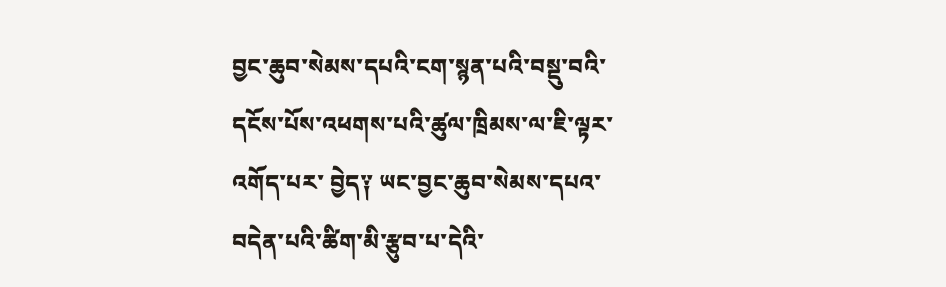བྱང་ཆུབ་སེམས་དཔའི་ངག་སྙན་པའི་བསྡུ་བའི་དངོས་པོས་འཕགས་པའི་ཚུལ་ཁྲིམས་ལ་ཇི་ལྟར་འགོད་པར་ བྱེད༑ ཡང་བྱང་ཆུབ་སེམས་དཔའ་བདེན་པའི་ཚིག་མི་རྩུབ་པ་དེའི་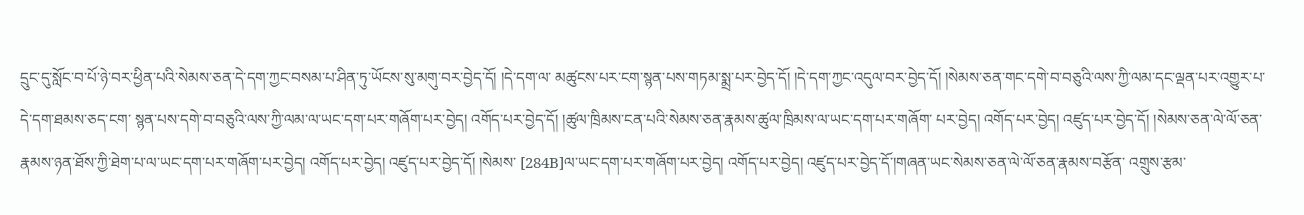དྲུང་དུ་སློང་བ་པོ་ཉེ་བར་ཕྱིན་པའི་སེམས་ཅན་དེ་དག་ཀྱང་བསམ་པ་ཤིན་ཏུ་ཡོངས་སུ་མགུ་བར་བྱེད་དོ། །དེ་དག་ལ་ མཚུངས་པར་ངག་སྙན་པས་གཏམ་སྨྲ་པར་བྱེད་དོ། །དེ་དག་ཀྱང་འདུལ་བར་བྱེད་དོ། །སེམས་ཅན་གང་དགེ་བ་བཅུའི་ལས་ཀྱི་ལམ་དང་ལྡན་པར་འགྱུར་པ་དེ་དག་ཐམས་ཅད་ངག་ སྙན་པས་དགེ་བ་བཅུའི་ལས་ཀྱི་ལམ་ལ་ཡང་དག་པར་གཞོག་པར་བྱེད། འགོད་པར་བྱེད་དོ། །ཚུལ་ཁྲིམས་ངན་པའི་སེམས་ཅན་རྣམས་ཚུལ་ཁྲིམས་ལ་ཡང་དག་པར་གཞོག་ པར་བྱེད། འགོད་པར་བྱེད། འཛུད་པར་བྱེད་དོ། །སེམས་ཅན་ལེ་ལོ་ཅན་རྣམས་ཉན་ཐོས་ཀྱི་ཐེག་པ་ལ་ཡང་དག་པར་གཞོག་པར་བྱེད། འགོད་པར་བྱེད། འཛུད་པར་བྱེད་དོ། །སེམས་ [284B]ལ་ཡང་དག་པར་གཞོག་པར་བྱེད། འགོད་པར་བྱེད། འཛུད་པར་བྱེད་དོ་།གཞན་ཡང་སེམས་ཅན་ལེ་ལོ་ཅན་རྣམས་བརྩོན་ འགྲུས་རྩམ་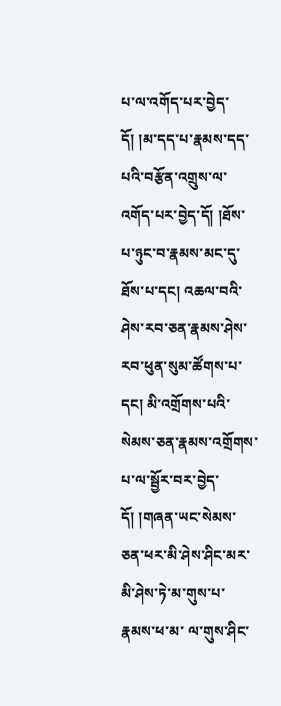པ་ལ་འགོད་པར་བྱེད་དོ། །མ་དད་པ་རྣམས་དད་པའི་བརྩོན་འགྲུས་ལ་འགོད་པར་བྱེད་དོ། །ཐོས་པ་ཉུང་བ་རྣམས་མང་དུ་ཐོས་པ་དང། འཆལ་བའི་ཤེས་རབ་ཅན་རྣམས་ཤེས་ རབ་ཕུན་སུམ་ཚོགས་པ་དང། མི་འགྲོགས་པའི་སེམས་ཅན་རྣམས་འགྲོགས་པ་ལ་སྦྱོར་བར་བྱེད་དོ། །གཞན་ཡང་སེམས་ཅན་ཕར་མི་ཤེས་ཤིང་མར་མི་ཤེས་ཏེ་མ་གུས་པ་རྣམས་ཕ་མ་ ལ་གུས་ཤིང་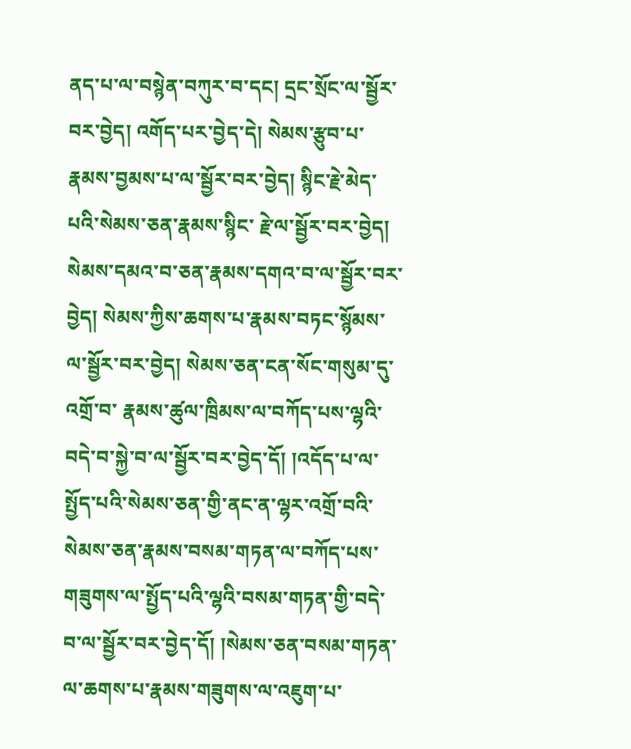ནད་པ་ལ་བསྙེན་བཀུར་བ་དང། དྲང་སྲོང་ལ་སྦྱོར་བར་བྱེད། འགོད་པར་བྱེད་དེ། སེམས་རྩུབ་པ་རྣམས་བྱམས་པ་ལ་སྦྱོར་བར་བྱེད། སྙིང་རྗེ་མེད་པའི་སེམས་ཅན་རྣམས་སྙིང་ རྗེ་ལ་སྦྱོར་བར་བྱེད། སེམས་དམའ་བ་ཅན་རྣམས་དགའ་བ་ལ་སྦྱོར་བར་བྱེད། སེམས་ཀྱིས་ཆགས་པ་རྣམས་བཏང་སྙོམས་ལ་སྦྱོར་བར་བྱེད། སེམས་ཅན་ངན་སོང་གསུམ་དུ་འགྲོ་བ་ རྣམས་ཚུལ་ཁྲིམས་ལ་བཀོད་པས་ལྷའི་བདེ་བ་སྐྱེ་བ་ལ་སྦྱོར་བར་བྱེད་དོ། །འདོད་པ་ལ་སྤྱོད་པའི་སེམས་ཅན་གྱི་ནང་ན་ལྷར་འགྲོ་བའི་སེམས་ཅན་རྣམས་བསམ་གཏན་ལ་བཀོད་པས་ གཟུགས་ལ་སྤྱོད་པའི་ལྷའི་བསམ་གཏན་གྱི་བདེ་བ་ལ་སྦྱོར་བར་བྱེད་དོ། །སེམས་ཅན་བསམ་གཏན་ལ་ཆགས་པ་རྣམས་གཟུགས་ལ་འཇུག་པ་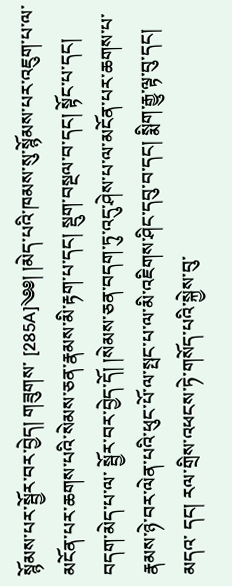སྙོམས་པར་སྦྱོར་བར་བྱེད། གཟུགས་ [285A]༄༅། །མེད་པའི་ཁམས་སུ་སྙོམས་པར་འཇུག་པ་ལ་མངོན་པར་ཆགས་པའི་སེམས་ཅན་རྣམས་མི་རྟག་པ་དང། སྡུག་བསྔལ་བ་དང། སྟོང་པ་དང། བདག་མེད་པ་ལ་ སྦྱོར་བར་བྱེད་དོ། །སེམས་ཅན་བདག་ཏུ་འདུ་ཤེས་པ་ལ་མངོན་པར་ཆགས་པ་རྣམས་ཉེ་བར་ལེན་པའི་ཕུང་པོ་ལ་སྤང་པ་ལ་མི་འཇིགས་ཤིང་དབུ་བ་དང། སྨིག་རྒྱུ་ལྟ་བུ་དང། མདའ་ དང། རལ་གྲིས་འཕངས་ཏེ་གསོད་པའི་སྐྱེས་བུ་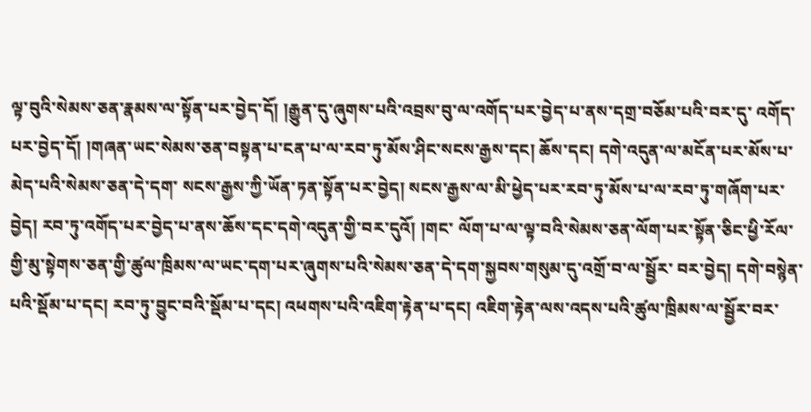ལྟ་བུའི་སེམས་ཅན་རྣམས་ལ་སྟོན་པར་བྱེད་དོ། །རྒྱུན་དུ་ཞུགས་པའི་འབྲས་བུ་ལ་འགོད་པར་བྱེད་པ་ནས་དགྲ་བཅོམ་པའི་བར་དུ་ འགོད་པར་བྱེད་དོ། །གཞན་ཡང་སེམས་ཅན་བསྟན་པ་ངན་པ་ལ་རབ་ཏུ་མོས་ཤིང་སངས་རྒྱས་དང། ཆོས་དང། དགེ་འདུན་ལ་མངོན་པར་མོས་པ་མེད་པའི་སེམས་ཅན་དེ་དག་ སངས་རྒྱས་ཀྱི་ཡོན་ཏན་སྟོན་པར་བྱེད། སངས་རྒྱས་ལ་མི་ཕྱེད་པར་རབ་ཏུ་མོས་པ་ལ་རབ་ཏུ་གཞོག་པར་བྱེད། རབ་ཏུ་འགོད་པར་བྱེད་པ་ནས་ཆོས་དང་དགེ་འདུན་གྱི་བར་དུའོ། །གང་ ལོག་པ་ལ་ལྟ་བའི་སེམས་ཅན་ལོག་པར་སྟོན་ཅིང་ཕྱི་རོལ་གྱི་མུ་སྟེགས་ཅན་གྱི་ཚུལ་ཁྲིམས་ལ་ཡང་དག་པར་ཞུགས་པའི་སེམས་ཅན་དེ་དག་སྐྱབས་གསུམ་དུ་འགྲོ་བ་ལ་སྦྱོར་ བར་བྱེད། དགེ་བསྙེན་པའི་སྡོམ་པ་དང། རབ་ཏུ་བྱུང་བའི་སྡོམ་པ་དང། འཕགས་པའི་འཇིག་རྟེན་པ་དང། འཇིག་རྟེན་ལས་འདས་པའི་ཚུལ་ཁྲིམས་ལ་སྦྱོར་བར་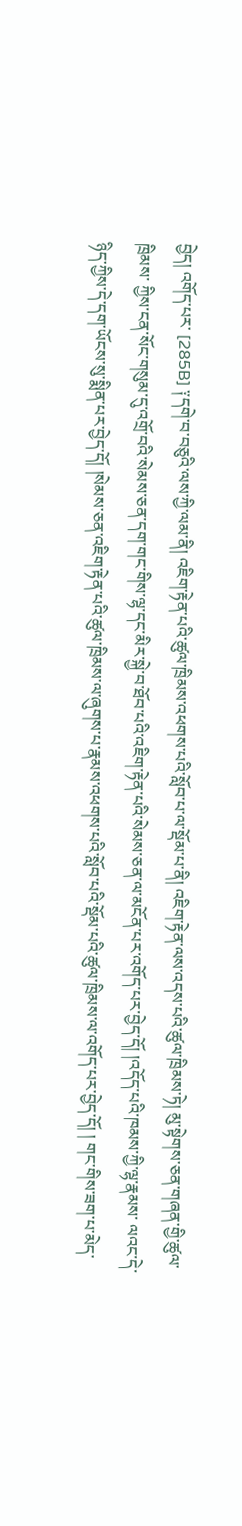བྱེད། འགོད་པར་ [285B] ༑དགེ་བ་བཅུའི་ལས་ཀྱི་ལམ་ནི། འཇིག་རྟེན་པའི་ཚུལ་ཁྲིམས་འཕགས་པའི་སློབ་པ་ལ་སྡོམ་པ་ནི། འཇིག་རྟེན་ལས་འདས་པའི་ཚུལ་ཁྲིམས་ཏེ། མུ་སྟེགས་ཅན་གཞན་གྱི་ཚུལ་ཁྲིམས་ ཀྱིས་ངན་སོང་གསུམ་དུ་འགྲོ་བའི་སེམས་ཅན་དག་གང་གིས་ལྷ་དང་མིར་སྐྱེ་བ་ཐོབ་པའི་འཇིག་རྟེན་པའི་སེམས་ཅན་ལ་མངོན་པར་འགོད་པར་བྱེད་དོ། །འདོད་པའི་ཁམས་ཀྱི་ལྷ་རྣམས་ ལའང་དེ་ཉིད་ཀྱིས་དེ་དག་ཡོངས་སུ་སྨིན་པར་བྱེད་དོ། །སེམས་ཅན་འཇིག་རྟེན་པའི་ཚུལ་ཁྲིམས་ལ་ཞུགས་པ་རྣམས་འཕགས་པའི་སློབ་པའི་སྡོམ་པའི་ཚུལ་ཁྲིམས་ལ་འགོད་པར་བྱེད་དོ། ། གང་གིས་ཟག་པ་མེད་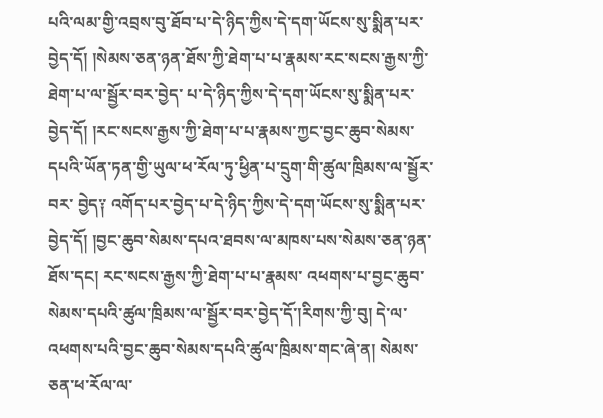པའི་ལམ་གྱི་འབྲས་བུ་ཐོབ་པ་དེ་ཉིད་ཀྱིས་དེ་དག་ཡོངས་སུ་སྨིན་པར་བྱེད་དོ། །སེམས་ཅན་ཉན་ཐོས་ཀྱི་ཐེག་པ་པ་རྣམས་རང་སངས་རྒྱས་ཀྱི་ཐེག་པ་ལ་སྦྱོར་བར་བྱེད་ པ་དེ་ཉིད་ཀྱིས་དེ་དག་ཡོངས་སུ་སྨིན་པར་བྱེད་དོ། །རང་སངས་རྒྱས་ཀྱི་ཐེག་པ་པ་རྣམས་ཀྱང་བྱང་ཆུབ་སེམས་དཔའི་ཡོན་ཏན་གྱི་ཡུལ་ཕ་རོལ་ཏུ་ཕྱིན་པ་དྲུག་གི་ཚུལ་ཁྲིམས་ལ་སྦྱོར་བར་ བྱེད༑ འགོད་པར་བྱེད་པ་དེ་ཉིད་ཀྱིས་དེ་དག་ཡོངས་སུ་སྨིན་པར་བྱེད་དོ། །བྱང་ཆུབ་སེམས་དཔའ་ཐབས་ལ་མཁས་པས་སེམས་ཅན་ཉན་ཐོས་དང། རང་སངས་རྒྱས་ཀྱི་ཐེག་པ་པ་རྣམས་ འཕགས་པ་བྱང་ཆུབ་སེམས་དཔའི་ཚུལ་ཁྲིམས་ལ་སྦྱོར་བར་བྱེད་དོ་།རིགས་ཀྱི་བུ། དེ་ལ་འཕགས་པའི་བྱང་ཆུབ་སེམས་དཔའི་ཚུལ་ཁྲིམས་གང་ཞེ་ན། སེམས་ཅན་ཕ་རོལ་ལ་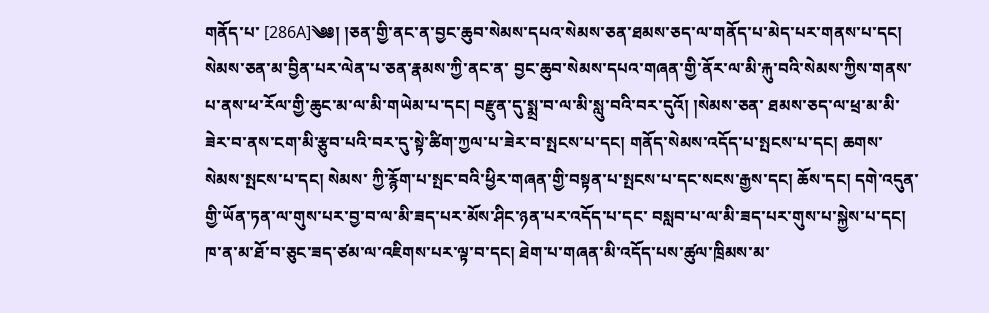གནོད་པ་ [286A]༄༅། །ཅན་གྱི་ནང་ན་བྱང་ཆུབ་སེམས་དཔའ་སེམས་ཅན་ཐམས་ཅད་ལ་གནོད་པ་མེད་པར་གནས་པ་དང། སེམས་ཅན་མ་བྱིན་པར་ལེན་པ་ཅན་རྣམས་ཀྱི་ནང་ན་ བྱང་ཆུབ་སེམས་དཔའ་གཞན་གྱི་ནོར་ལ་མི་རྐུ་བའི་སེམས་ཀྱིས་གནས་པ་ནས་ཕ་རོལ་གྱི་ཆུང་མ་ལ་མི་གཡེམ་པ་དང། བརྫུན་དུ་སྨྲ་བ་ལ་མི་སླུ་བའི་བར་དུའོ། །སེམས་ཅན་ ཐམས་ཅད་ལ་ཕྲ་མ་མི་ཟེར་བ་ནས་ངག་མི་རྩུབ་པའི་བར་དུ་སྟེ་ཚིག་ཀྱལ་པ་ཟེར་བ་སྤངས་པ་དང། གནོད་སེམས་འདོད་པ་སྤངས་པ་དང། ཆགས་སེམས་སྤངས་པ་དང། སེམས་ ཀྱི་རྙོག་པ་སྤང་བའི་ཕྱིར་གཞན་གྱི་བསྟན་པ་སྤངས་པ་དང་སངས་རྒྱས་དང། ཆོས་དང། དགེ་འདུན་གྱི་ཡོན་ཏན་ལ་གུས་པར་བྱ་བ་ལ་མི་ཟད་པར་མོས་ཤིང་ཉན་པར་འདོད་པ་དང་ བསླབ་པ་ལ་མི་ཟད་པར་གུས་པ་སྐྱེས་པ་དང། ཁ་ན་མ་ཐོ་བ་ཅུང་ཟད་ཙམ་ལ་འཇིགས་པར་ལྟ་བ་དང། ཐེག་པ་གཞན་མི་འདོད་པས་ཚུལ་ཁྲིམས་མ་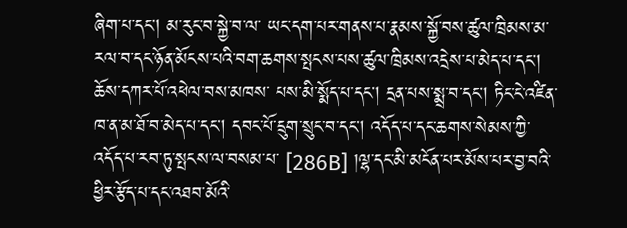ཞིག་པ་དང། མ་རུང་བ་སྐྱེ་བ་ལ་ ཡང་དག་པར་གནས་པ་རྣམས་སྐྱོ་བས་ཚུལ་ཁྲིམས་མ་རལ་བ་དང་ཉོན་མོངས་པའི་བག་ཆགས་སྤངས་པས་ཚུལ་ཁྲིམས་འདྲེས་པ་མེད་པ་དང། ཆོས་དཀར་པོ་འཕེལ་བས་མཁས་ པས་མི་སྨོད་པ་དང། དྲན་པས་སྨྲ་བ་དང། ཏིང་ངེ་འཛིན་ཁ་ན་མ་ཐོ་བ་མེད་པ་དང། དབང་པོ་དྲུག་སྲུང་བ་དང། འདོད་པ་དང་ཆགས་སེམས་ཀྱི་འདོད་པ་རབ་ཏུ་སྤངས་ལ་བསམ་པ་ [286B] །ལྷ་དང་མི་མངོན་པར་མོས་པར་བྱ་བའི་ཕྱིར་རྩོད་པ་དང་འཐབ་མོའི་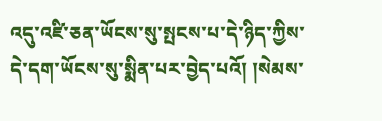འདུ་འཛི་ཅན་ཡོངས་སུ་སྤངས་པ་དེ་ཉིད་ཀྱིས་དེ་དག་ཡོངས་སུ་སྨིན་པར་བྱེད་པའོ། །སེམས་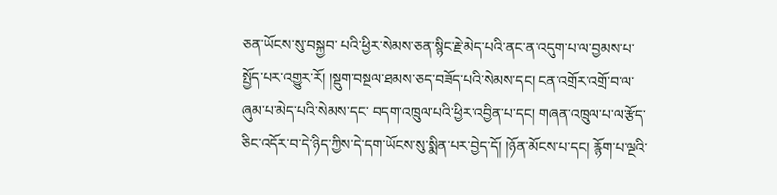ཅན་ཡོངས་སུ་བསྐྱབ་ པའི་ཕྱིར་སེམས་ཅན་སྙིང་རྗེ་མེད་པའི་ནང་ན་འདུག་པ་ལ་བྱམས་པ་སྤྱོད་པར་འགྱུར་རོ། །སྡུག་བསྔལ་ཐམས་ཅད་བཟོད་པའི་སེམས་དང། ངན་འགྲོར་འགྲོ་བ་ལ་ཞུམ་པ་མེད་པའི་སེམས་དང་ བདག་འཁྲུལ་པའི་ཕྱིར་འབྱིན་པ་དང། གཞན་འཁྲུལ་པ་ལ་རྩོད་ཅིང་འདོར་བ་དེ་ཉིད་ཀྱིས་དེ་དག་ཡོངས་སུ་སྨིན་པར་བྱེད་དོ། །ཉོན་མོངས་པ་དང། རྙོག་པ་ལྔའི་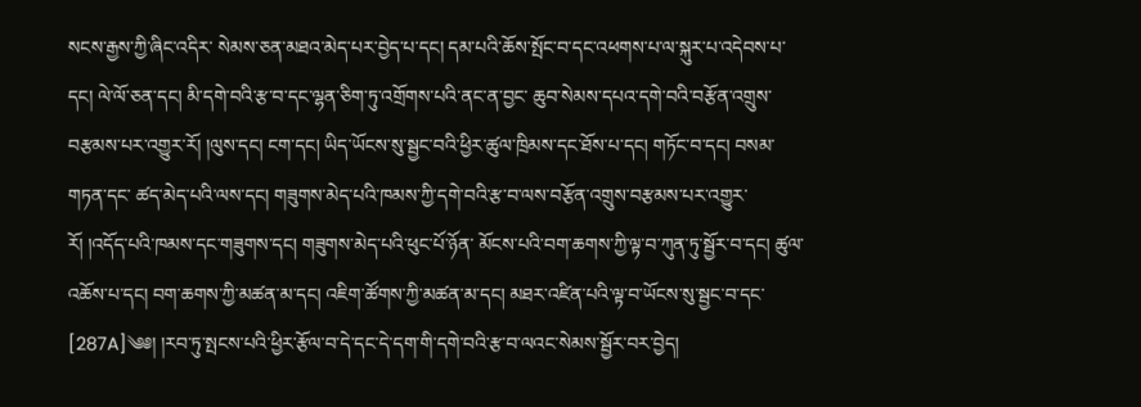སངས་རྒྱས་ཀྱི་ཞིང་འདིར་ སེམས་ཅན་མཐའ་མེད་པར་བྱེད་པ་དང། དམ་པའི་ཆོས་སྤོང་བ་དང་འཕགས་པ་ལ་སྐུར་པ་འདེབས་པ་དང། ལེ་ལོ་ཅན་དང། མི་དགེ་བའི་རྩ་བ་དང་ལྷན་ཅིག་ཏུ་འགྲོགས་པའི་ནང་ན་བྱང་ ཆུབ་སེམས་དཔའ་དགེ་བའི་བརྩོན་འགྲུས་བརྩམས་པར་འགྱུར་རོ། །ལུས་དང། ངག་དང། ཡིད་ཡོངས་སུ་སྦྱང་བའི་ཕྱིར་ཚུལ་ཁྲིམས་དང་ཐོས་པ་དང། གཏོང་བ་དང། བསམ་གཏན་དང་ ཚད་མེད་པའི་ལས་དང། གཟུགས་མེད་པའི་ཁམས་ཀྱི་དགེ་བའི་རྩ་བ་ལས་བརྩོན་འགྲུས་བརྩམས་པར་འགྱུར་རོ། །འདོད་པའི་ཁམས་དང་གཟུགས་དང། གཟུགས་མེད་པའི་ཕུང་པོ་ཉོན་ མོངས་པའི་བག་ཆགས་ཀྱི་ལྟ་བ་ཀུན་ཏུ་སྦྱོར་བ་དང། ཚུལ་འཆོས་པ་དང། བག་ཆགས་ཀྱི་མཚན་མ་དང། འཇིག་ཚོགས་ཀྱི་མཚན་མ་དང། མཐར་འཛིན་པའི་ལྟ་བ་ཡོངས་སུ་སྦྱང་བ་དང་ [287A]༄༅། །རབ་ཏུ་སྤངས་པའི་ཕྱིར་རྩོལ་བ་དེ་དང་དེ་དག་གི་དགེ་བའི་རྩ་བ་ལའང་སེམས་སྦྱོར་བར་བྱེད།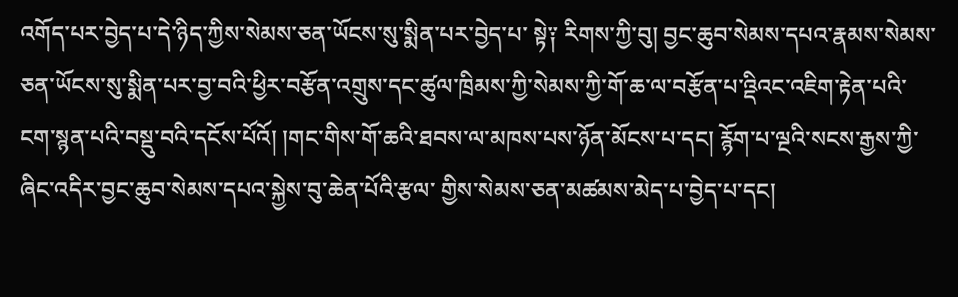འགོད་པར་བྱེད་པ་དེ་ཉིད་ཀྱིས་སེམས་ཅན་ཡོངས་སུ་སྨིན་པར་བྱེད་པ་ སྟེ༑ རིགས་ཀྱི་བུ། བྱང་ཆུབ་སེམས་དཔའ་རྣམས་སེམས་ཅན་ཡོངས་སུ་སྨིན་པར་བྱ་བའི་ཕྱིར་བརྩོན་འགྲུས་དང་ཚུལ་ཁྲིམས་ཀྱི་སེམས་ཀྱི་གོ་ཆ་ལ་བརྩོན་པ་འྡིའང་འཇིག་རྟེན་པའི་ ངག་སྙན་པའི་བསྡུ་བའི་དངོས་པོའོ། །གང་གིས་གོ་ཆའི་ཐབས་ལ་མཁས་པས་ཉོན་མོངས་པ་དང། རྙོག་པ་ལྔའི་སངས་རྒྱས་ཀྱི་ཞིང་འདིར་བྱང་ཆུབ་སེམས་དཔའ་སྐྱེས་བུ་ཆེན་པོའི་རྩལ་ གྱིས་སེམས་ཅན་མཚམས་མེད་པ་བྱེད་པ་དང།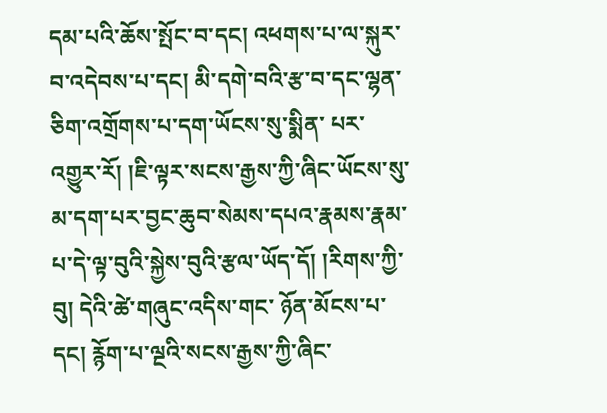དམ་པའི་ཆོས་སྤོང་བ་དང། འཕགས་པ་ལ་སྐུར་བ་འདེབས་པ་དང། མི་དགེ་བའི་རྩ་བ་དང་ལྷན་ཅིག་འགྲོགས་པ་དག་ཡོངས་སུ་སྨིན་ པར་འགྱུར་རོ། །ཇི་ལྟར་སངས་རྒྱས་ཀྱི་ཞིང་ཡོངས་སུ་མ་དག་པར་བྱང་ཆུབ་སེམས་དཔའ་རྣམས་རྣམ་པ་དེ་ལྟ་བུའི་སྐྱེས་བུའི་རྩལ་ཡོད་དོ། །རིགས་ཀྱི་བུ། དེའི་ཚེ་གཞུང་འདིས་གང་ ཉོན་མོངས་པ་དང། རྙོག་པ་ལྔའི་སངས་རྒྱས་ཀྱི་ཞིང་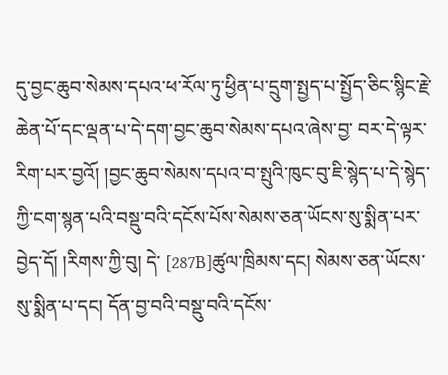དུ་བྱང་ཆུབ་སེམས་དཔའ་ཕ་རོལ་ཏུ་ཕྱིན་པ་དྲུག་སྤྱད་པ་སྤྱོད་ཅིང་སྙིང་རྗེ་ཆེན་པོ་དང་ལྡན་པ་དེ་དག་བྱང་ཆུབ་སེམས་དཔའ་ཞེས་བྱ་ བར་དེ་ལྟར་རིག་པར་བྱའོ། །བྱང་ཆུབ་སེམས་དཔའ་བ་སྤུའི་ཁུང་བུ་ཇི་སྙེད་པ་དེ་སྙེད་ཀྱི་ངག་སྙན་པའི་བསྡུ་བའི་དངོས་པོས་སེམས་ཅན་ཡོངས་སུ་སྨིན་པར་བྱེད་དོ། །རིགས་ཀྱི་བུ། དེ་ [287B]ཚུལ་ཁྲིམས་དང། སེམས་ཅན་ཡོངས་སུ་སྨིན་པ་དང། དོན་བྱ་བའི་བསྡུ་བའི་དངོས་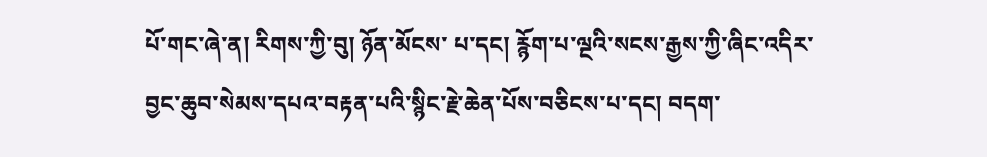པོ་གང་ཞེ་ན། རིགས་ཀྱི་བུ། ཉོན་མོངས་ པ་དང། རྙོག་པ་ལྔའི་སངས་རྒྱས་ཀྱི་ཞིང་འདིར་བྱང་ཆུབ་སེམས་དཔའ་བརྟན་པའི་སྙིང་རྗེ་ཆེན་པོས་བཅིངས་པ་དང། བདག་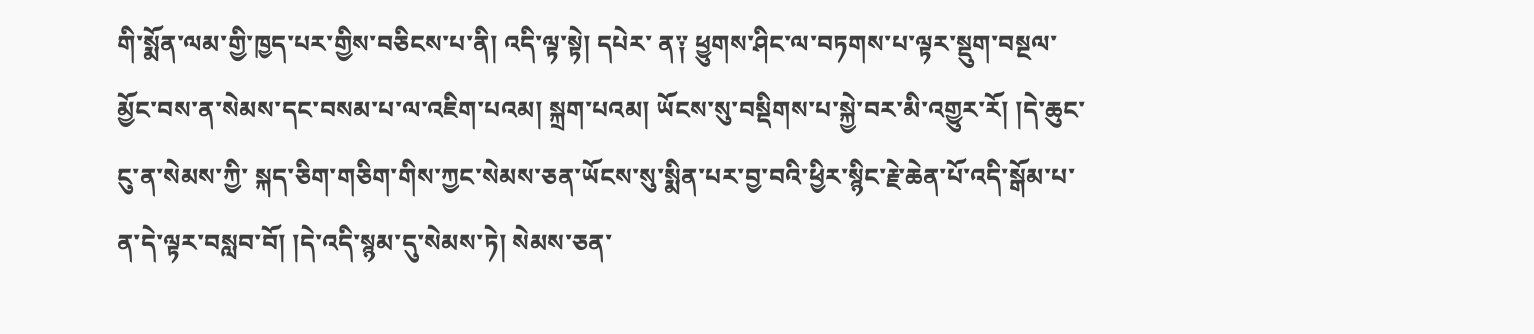གི་སྨོན་ལམ་གྱི་ཁྱད་པར་གྱིས་བཅིངས་པ་ནི། འདི་ལྟ་སྟེ། དཔེར་ ན༑ ཕྱུགས་ཤིང་ལ་བཏགས་པ་ལྟར་སྡུག་བསྔལ་མྱོང་བས་ན་སེམས་དང་བསམ་པ་ལ་འཇིག་པའམ། སྐྲག་པའམ། ཡོངས་སུ་བསྡིགས་པ་སྐྱེ་བར་མི་འགྱུར་རོ། །དེ་ཆུང་ངུ་ན་སེམས་ཀྱི་ སྐད་ཅིག་གཅིག་གིས་ཀྱང་སེམས་ཅན་ཡོངས་སུ་སྨིན་པར་བྱ་བའི་ཕྱིར་སྙིང་རྗེ་ཆེན་པོ་འདི་སྒོམ་པ་ན་དེ་ལྟར་བསླབ་བོ། །དེ་འདི་སྙམ་དུ་སེམས་ཏེ། སེམས་ཅན་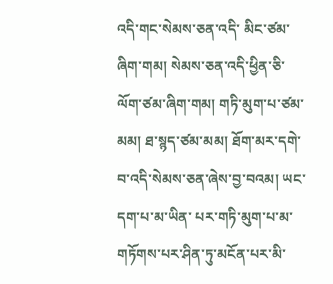འདི་གང་སེམས་ཅན་འདི་ མིང་ཙམ་ཞིག་གམ། སེམས་ཅན་འདི་ཕྱིན་ཅི་ལོག་ཙམ་ཞིག་གམ། གཏི་མུག་པ་ཙམ་མམ། ཐ་སྙད་ཙམ་མམ། ཐོག་མར་དགེ་བ་འདི་སེམས་ཅན་ཞེས་བྱ་བའམ། ཡང་དག་པ་མ་ཡིན་ པར་གཏི་མུག་པ་མ་གཏོགས་པར་ཤིན་ཏུ་མངོན་པར་མི་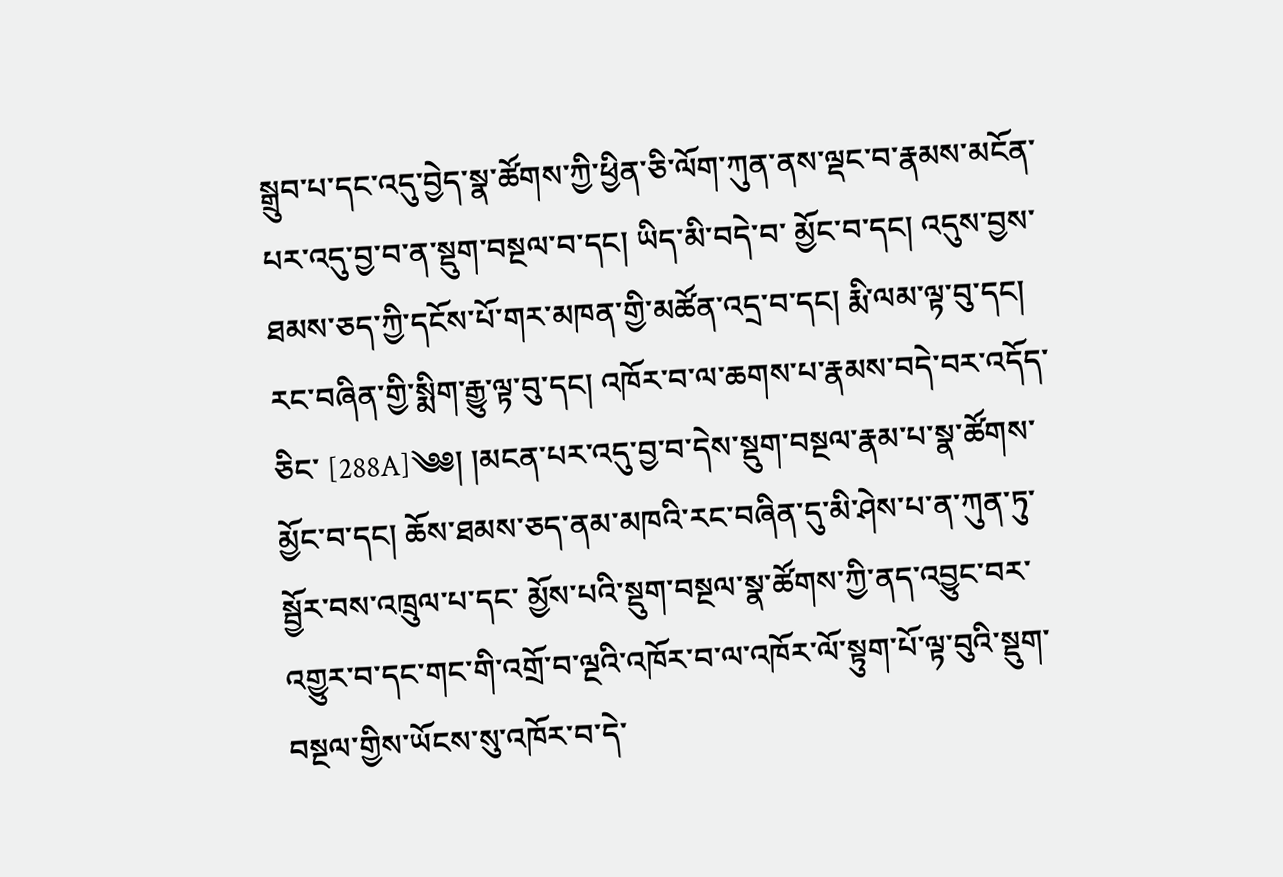སྒྲུབ་པ་དང་འདུ་བྱེད་སྣ་ཚོགས་ཀྱི་ཕྱིན་ཅི་ལོག་ཀུན་ནས་ལྡང་བ་རྣམས་མངོན་པར་འདུ་བྱ་བ་ན་སྡུག་བསྔལ་བ་དང། ཡིད་མི་བདེ་བ་ མྱོང་བ་དང། འདུས་བྱས་ཐམས་ཅད་ཀྱི་དངོས་པོ་གར་མཁན་གྱི་མཚོན་འདྲ་བ་དང། རྨི་ལམ་ལྟ་བུ་དང། རང་བཞིན་གྱི་སྨིག་རྒྱུ་ལྟ་བུ་དང། འཁོར་བ་ལ་ཆགས་པ་རྣམས་བདེ་བར་འདོད་ཅིང་ [288A]༄༅། །མངན་པར་འདུ་བྱ་བ་དེས་སྡུག་བསྔལ་རྣམ་པ་སྣ་ཚོགས་མྱོང་བ་དང། ཆོས་ཐམས་ཅད་ནམ་མཁའི་རང་བཞིན་དུ་མི་ཤེས་པ་ན་ཀུན་ཏུ་སྦྱོར་བས་འཁྲུལ་པ་དང་ མྱོས་པའི་སྡུག་བསྔལ་སྣ་ཚོགས་ཀྱི་ནད་འབྱུང་བར་འགྱུར་བ་དང་གང་གི་འགྲོ་བ་ལྔའི་འཁོར་བ་ལ་འཁོར་ལོ་སྟུག་པོ་ལྟ་བུའི་སྡུག་བསྔལ་གྱིས་ཡོངས་སུ་འཁོར་བ་དེ་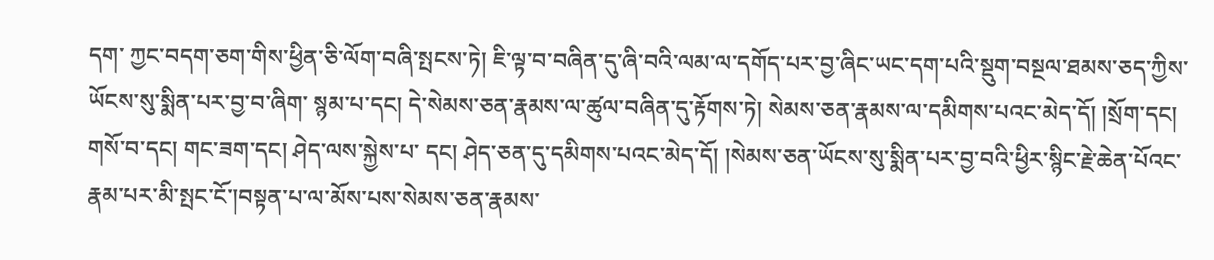དག་ ཀྱང་བདག་ཅག་གིས་ཕྱིན་ཅི་ལོག་བཞི་སྤངས་ཏེ། ཇི་ལྟ་བ་བཞིན་དུ་ཞི་བའི་ལམ་ལ་དགོད་པར་བྱ་ཞིང་ཡང་དག་པའི་སྡུག་བསྔལ་ཐམས་ཅད་ཀྱིས་ཡོངས་སུ་སྨིན་པར་བྱ་བ་ཞིག་ སྙམ་པ་དང། དེ་སེམས་ཅན་རྣམས་ལ་ཚུལ་བཞིན་དུ་རྟོགས་ཏེ། སེམས་ཅན་རྣམས་ལ་དམིགས་པའང་མེད་དོ། །སྲོག་དང། གསོ་བ་དང། གང་ཟག་དང། ཤེད་ལས་སྐྱེས་པ་ དང། ཤེད་ཅན་དུ་དམིགས་པའང་མེད་དོ། །སེམས་ཅན་ཡོངས་སུ་སྨིན་པར་བྱ་བའི་ཕྱིར་སྙིང་རྗེ་ཆེན་པོའང་རྣམ་པར་མི་སྤང་ངོ་།བསྟན་པ་ལ་མོས་པས་སེམས་ཅན་རྣམས་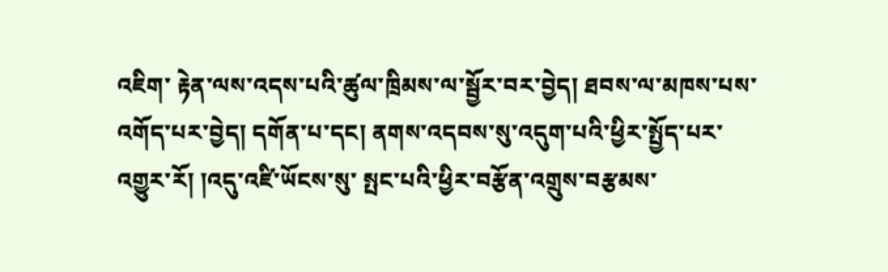འཇིག་ རྟེན་ལས་འདས་པའི་ཚུལ་ཁྲིམས་ལ་སྦྱོར་བར་བྱེད། ཐབས་ལ་མཁས་པས་འགོད་པར་བྱེད། དགོན་པ་དང། ནགས་འདབས་སུ་འདུག་པའི་ཕྱིར་སྤྱོད་པར་འགྱུར་རོ། །འདུ་འཛི་ཡོངས་སུ་ སྤང་པའི་ཕྱིར་བརྩོན་འགྲུས་བརྩམས་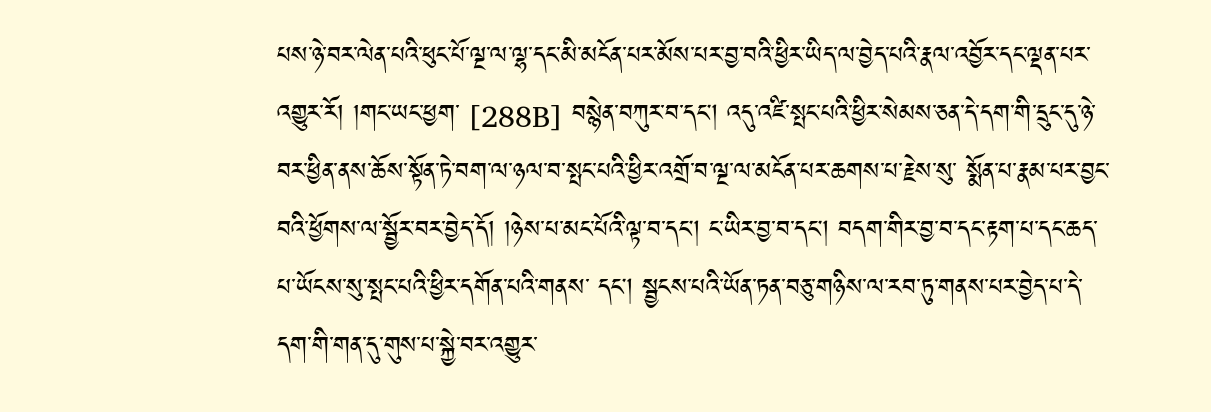པས་ཉེ་བར་ལེན་པའི་ཕུང་པོ་ལྔ་ལ་ལྷ་དང་མི་མངོན་པར་མོས་པར་བྱ་བའི་ཕྱིར་ཡིད་ལ་བྱེད་པའི་རྣལ་འབྱོར་དང་ལྡན་པར་འགྱུར་རོ། །གང་ཡང་ཕྱག་ [288B] བསྙེན་བཀུར་བ་དང། འདུ་འཛི་སྤང་པའི་ཕྱིར་སེམས་ཅན་དེ་དག་གི་དྲུང་དུ་ཉེ་བར་ཕྱིན་ནས་ཆོས་སྟོན་ཏེ་བག་ལ་ཉལ་བ་སྤང་པའི་ཕྱིར་འགྲོ་བ་ལྔ་ལ་མངོན་པར་ཆགས་པ་རྗེས་སུ་ སྨོན་པ་རྣམ་པར་བྱང་བའི་ཕྱོགས་ལ་སྦྱོར་བར་བྱེད་དོ། །ཉེས་པ་མང་པོའི་ལྟ་བ་དང། ང་ཡིར་བྱ་བ་དང། བདག་གིར་བྱ་བ་དང་རྟག་པ་དང་ཆད་པ་ཡོངས་སུ་སྤང་པའི་ཕྱིར་དགོན་པའི་གནས་ དང། སྦྱངས་པའི་ཡོན་ཏན་བཅུ་གཉིས་ལ་རབ་ཏུ་གནས་པར་བྱེད་པ་དེ་དག་གི་གན་དུ་གུས་པ་སྐྱེ་བར་འགྱུར་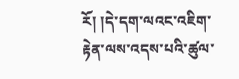རོ། །དེ་དག་ལའང་འཇིག་རྟེན་ལས་འདས་པའི་ཚུལ་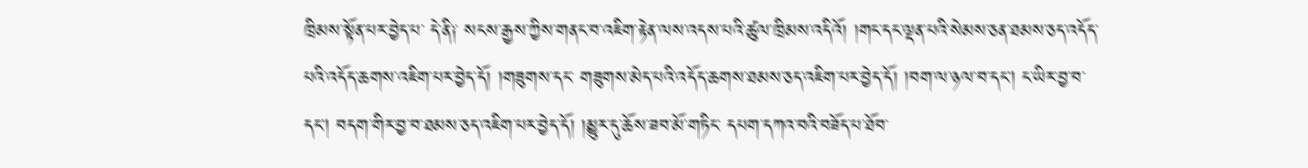ཁྲིམས་སྟོན་པར་བྱེད་པ་ དེ་ནི༑ སངས་རྒྱས་ཀྱིས་གནང་བ་འཇིག་རྟེན་ལས་འདས་པའི་ཚུལ་ཁྲིམས་འདིའོ། །གང་དང་ལྡན་པའི་སེམས་ཅན་ཐམས་ཅད་འདོད་པའི་འདོད་ཆགས་འཇིག་པར་བྱེད་དོ། །གཟུགས་དང་ གཟུགས་མེད་པའི་འདོད་ཆགས་ཐམས་ཅད་འཇིག་པར་བྱེད་དོ། །བག་ལ་ཉལ་བ་དང། ང་ཡིར་བྱ་བ་དང། བདག་གིར་བྱ་བ་ཐམས་ཅད་འཇིག་པར་བྱེད་དོ། །མྱུར་དུ་ཆོས་ཟབ་མོ་གཏིང་ དཔག་དཀའ་བའི་བཟོད་པ་ཐོབ་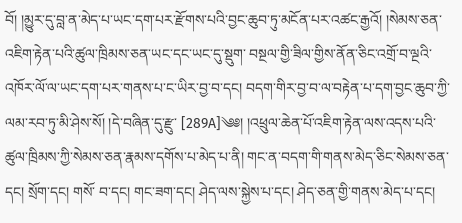བོ། །མྱུར་དུ་བླ་ན་མེད་པ་ཡང་དག་པར་རྫོགས་པའི་བྱང་ཆུབ་ཏུ་མངོན་པར་འཚང་རྒྱའོ། །སེམས་ཅན་འཇིག་རྟེན་པའི་ཚུལ་ཁྲིམས་ཅན་ཡང་དང་ཡང་དུ་སྡུག་ བསྔལ་གྱི་ཟིལ་གྱིས་ནོན་ཅིང་འགྲོ་བ་ལྔའི་འཁོར་ལོ་ལ་ཡང་དག་པར་གནས་པ་ང་ཡིར་བྱ་བ་དང། བདག་གིར་བྱ་བ་ལ་བརྟེན་པ་དག་བྱང་ཆུབ་ཀྱི་ལམ་རབ་ཏུ་མི་ཤེས་སོ། །དེ་བཞིན་དུ་རྫུ་ [289A]༄༅། །འཕྲུལ་ཆེན་པོ་འཇིག་རྟེན་ལས་འདས་པའི་ཚུལ་ཁྲིམས་ཀྱི་སེམས་ཅན་རྣམས་དགོས་པ་མེད་པ་ནི། གང་ན་བདག་གི་གནས་མེད་ཅིང་སེམས་ཅན་དང། སྲོག་དང། གསོ་ བ་དང། གང་ཟག་དང། ཤེད་ལས་སྐྱེས་པ་དང། ཤེད་ཅན་གྱི་གནས་མེད་པ་དང།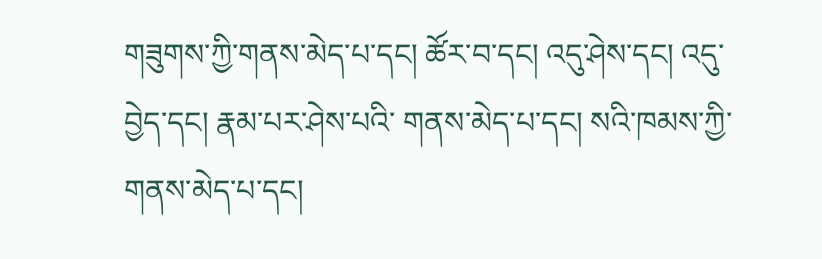གཟུགས་ཀྱི་གནས་མེད་པ་དང། ཚོར་བ་དང། འདུ་ཤེས་དང། འདུ་བྱེད་དང། རྣམ་པར་ཤེས་པའི་ གནས་མེད་པ་དང། སའི་ཁམས་ཀྱི་གནས་མེད་པ་དང།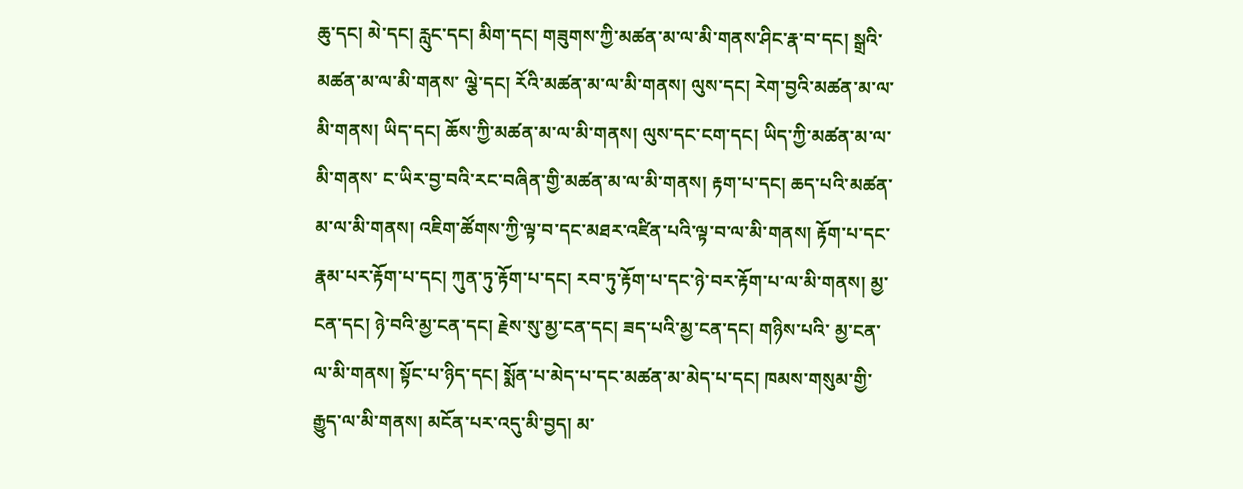ཆུ་དང། མེ་དང། རླུང་དང། མིག་དང། གཟུགས་ཀྱི་མཚན་མ་ལ་མི་གནས་ཤིང་རྣ་བ་དང། སྒྲའི་མཚན་མ་ལ་མི་གནས་ ལྕེ་དང། རོའི་མཚན་མ་ལ་མི་གནས། ལུས་དང། རེག་བྱའི་མཚན་མ་ལ་མི་གནས། ཡིད་དང། ཆོས་ཀྱི་མཚན་མ་ལ་མི་གནས། ལུས་དང་ངག་དང། ཡིད་ཀྱི་མཚན་མ་ལ་མི་གནས་ ང་ཡིར་བྱ་བའི་རང་བཞིན་གྱི་མཚན་མ་ལ་མི་གནས། རྟག་པ་དང། ཆད་པའི་མཚན་མ་ལ་མི་གནས། འཇིག་ཚོགས་ཀྱི་ལྟ་བ་དང་མཐར་འཛིན་པའི་ལྟ་བ་ལ་མི་གནས། རྟོག་པ་དང་ རྣམ་པར་རྟོག་པ་དང། ཀུན་ཏུ་རྟོག་པ་དང། རབ་ཏུ་རྟོག་པ་དང་ཉེ་བར་རྟོག་པ་ལ་མི་གནས། མྱ་ངན་དང། ཉེ་བའི་མྱ་ངན་དང། རྗེས་སུ་མྱ་ངན་དང། ཟད་པའི་མྱ་ངན་དང། གཉིས་པའི་ མྱ་ངན་ལ་མི་གནས། སྟོང་པ་ཉིད་དང། སྨོན་པ་མེད་པ་དང་མཚན་མ་མེད་པ་དང། ཁམས་གསུམ་གྱི་རྒྱུད་ལ་མི་གནས། མངོན་པར་འདུ་མི་བྱད། མ་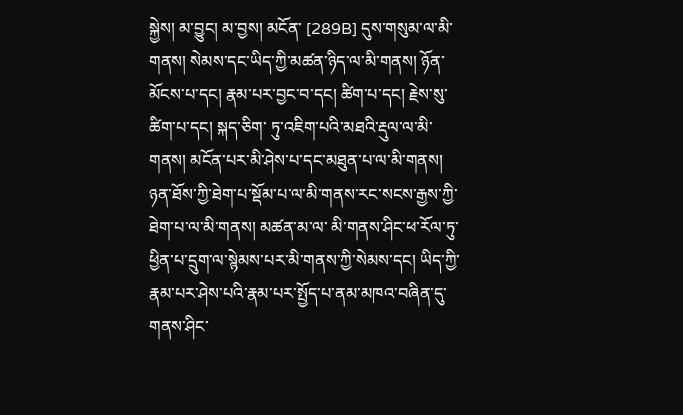སྐྱེས། མ་བྱུང། མ་བྱས། མངོན་ [289B] དུས་གསུམ་ལ་མི་གནས། སེམས་དང་ཡིད་ཀྱི་མཚན་ཉིད་ལ་མི་གནས། ཉོན་མོངས་པ་དང། རྣམ་པར་བྱང་བ་དང། ཚིག་པ་དང། རྗེས་སུ་ཚིག་པ་དང། སྐད་ཅིག་ ཏུ་འཇིག་པའི་མཐའི་རྡུལ་ལ་མི་གནས། མངོན་པར་མི་ཤེས་པ་དང་མཐུན་པ་ལ་མི་གནས། ཉན་ཐོས་ཀྱི་ཐེག་པ་སྡོམ་པ་ལ་མི་གནས་རང་སངས་རྒྱས་ཀྱི་ཐེག་པ་ལ་མི་གནས། མཚན་མ་ལ་ མི་གནས་ཤིང་ཕ་རོལ་ཏུ་ཕྱིན་པ་དྲུག་ལ་སྙེམས་པར་མི་གནས་ཀྱི་སེམས་དང། ཡིད་ཀྱི་རྣམ་པར་ཤེས་པའི་རྣམ་པར་སྤྱོད་པ་ནམ་མཁའ་བཞིན་དུ་གནས་ཤིང་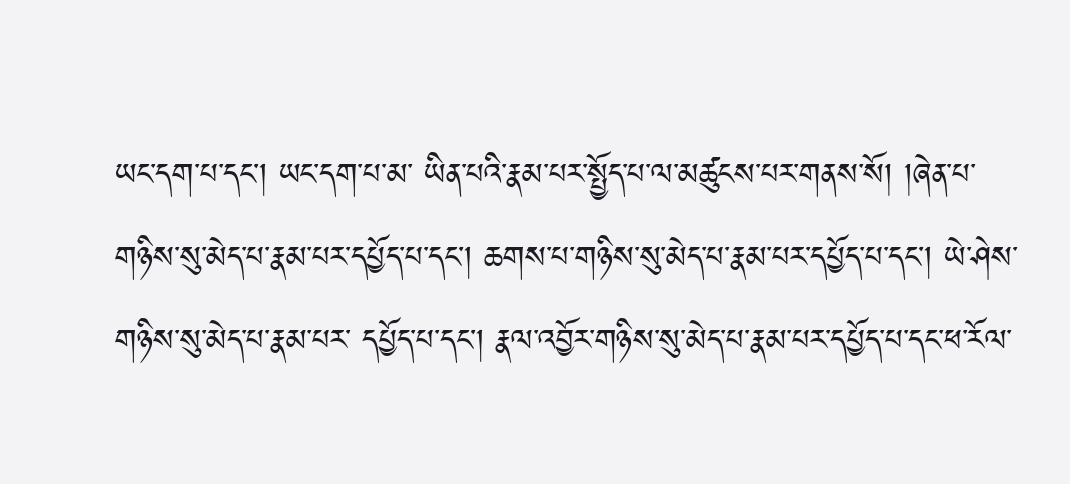ཡང་དག་པ་དང། ཡང་དག་པ་མ་ ཡིན་པའི་རྣམ་པར་སྤྱོད་པ་ལ་མཚུངས་པར་གནས་སོ། །ཞེན་པ་གཉིས་སུ་མེད་པ་རྣམ་པར་དཔྱོད་པ་དང། ཆགས་པ་གཉིས་སུ་མེད་པ་རྣམ་པར་དཔྱོད་པ་དང། ཡེ་ཤེས་གཉིས་སུ་མེད་པ་རྣམ་པར་ དཔྱོད་པ་དང། རྣལ་འབྱོར་གཉིས་སུ་མེད་པ་རྣམ་པར་དཔྱོད་པ་དང་ཕ་རོལ་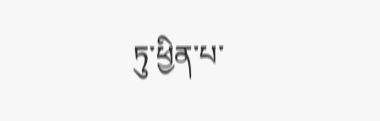ཏུ་ཕྱིན་པ་